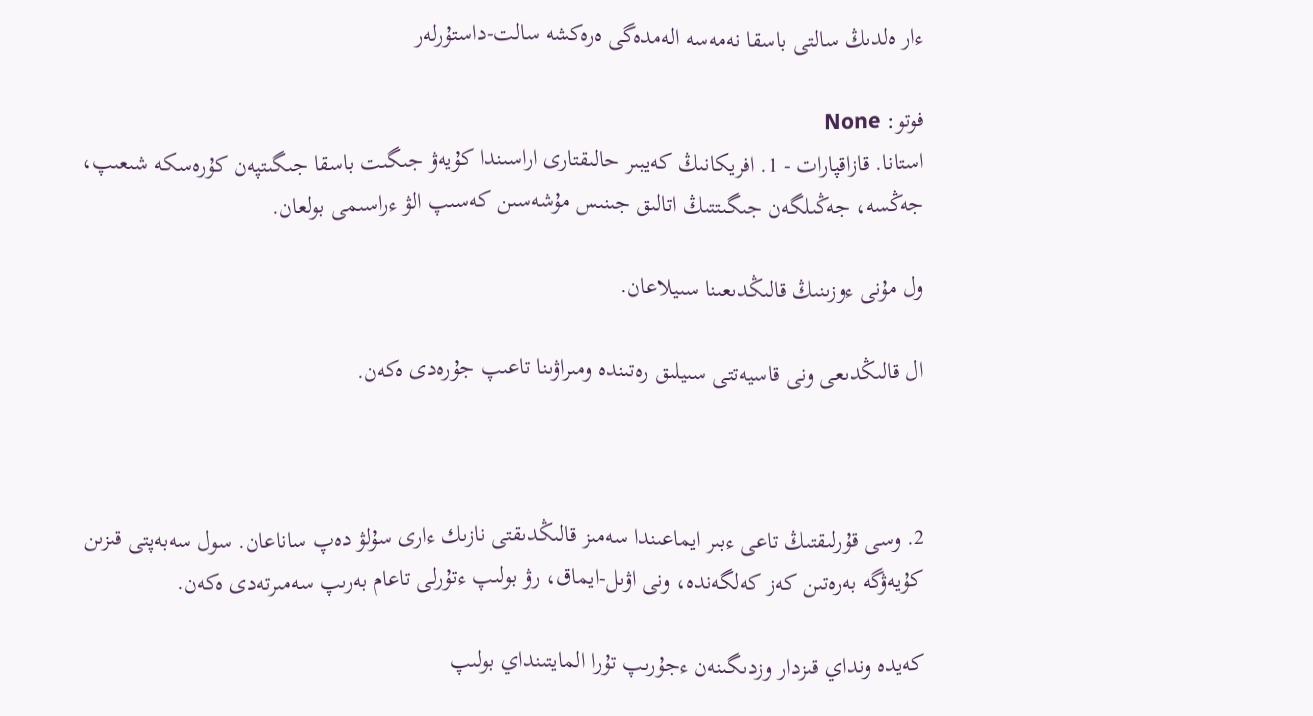ءار ەلدىڭ سالتى باسقا نەمەسە الەمدەگى ەرەكشە سالت-داستۇرلەر

فوتو: None
استانا. قازاقپارات - 1. افريكانىڭ كەيبىر حالىقتارى اراسىندا كۇيەۋ جىگىت باسقا جىگىتپەن كۇرەسكە شىعىپ، جەڭسە، جەڭىلگەن جىگىتتىڭ اتالىق جىنىس مۇشەسىن كەسىپ الۋ ءراسىمى بولعان.

ول مۇنى ءوزىنىڭ قالىڭدىعىنا سىيلاعان.

ال قالىڭدىعى ونى قاسيەتتى سىيلىق رەتىندە ومىراۋىنا تاعىپ جۇرەدى ەكەن.



2. وسى قۇرلىقتىڭ تاعى ءبىر ايماعىندا سەمىز قالىڭدىقتى نازىك ءارى سۇلۋ دەپ ساناعان. سول سەبەپتى قىزىن كۇيەۋگە بەرەتىن كەز كەلگەندە، ونى اۋىل-ايماق، رۋ بولىپ ءتۇرلى تاعام بەرىپ سەمىرتەدى ەكەن.

كەيدە ونداي قىزدار وزدىگىنەن ءجۇرىپ تۇرا المايتىنداي بولىپ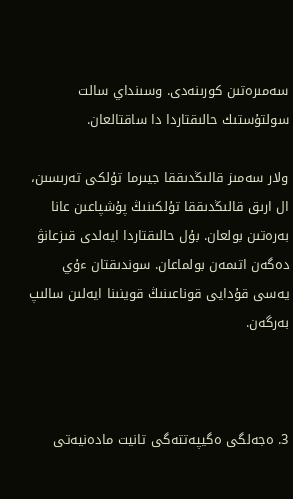سەمىرەتىن كورىنەدى. وسىنداي سالت سولتۇستىك حالىقتاردا دا ساقتالعان.

ولار سەمىز قالىڭدىققا جيىرما تۇلكى تەرىسىن، ال ارىق قالىڭدىققا تۇلكىنىڭ پۇشپاعىن عانا بەرەتىن بولعان. بۇل حالىقتاردا ايەلدى قىزعانۋ دەگەن اتىمەن بولماعان. سوندىقتان ءۇي يەسى قۇدايى قوناعىنىڭ قوينىنا ايەلىن سالىپ بەرگەن.



3. ەجەلگى ەگيپەتتەگى تانيت مادەنيەتى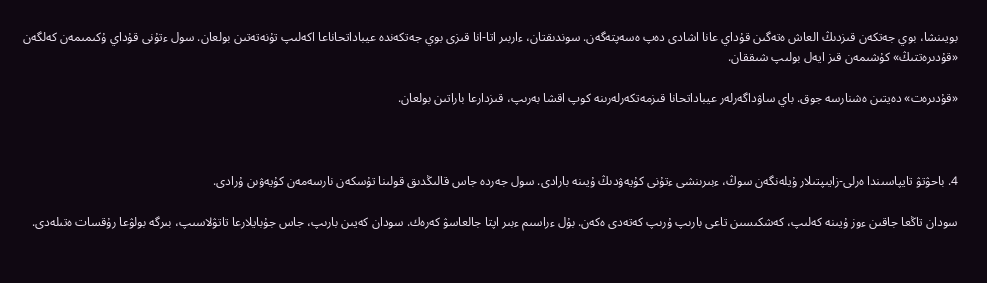بويىنشا، بوي جەتكەن قىزدىڭ العاش ەتەگىن قۇداي عانا اشادى دەپ ەسەپتەگەن. سوندىقتان، ءاربىر اتا-انا قىزى بوي جەتكەندە عيباداتحاناعا اكەلىپ تۇنەتەتىن بولعان. سول ءتۇنى قۇداي ۇكىمىمەن كەلگەن «قۇدىرەتتىڭ» كۇشىمەن قىز ايەل بولىپ شىققان.

«قۇدىرەت» دەيتىن ەشنارسە جوق. باي ساۋداگەرلەر عيباداتحانا قىزمەتكەرلەرىنە كوپ اقشا بەرىپ، قىزدارعا باراتىن بولعان.



4. باحۋتۋ تايپاسىندا ەرلى-زايىپتىلار ۇيلەنگەن سوڭ، ءبىرىنشى ءتۇنى كۇيەۋدىڭ ۇيىنە بارادى. سول جەردە جاس قالىڭدىق قولىنا تۇسكەن نارسەمەن كۇيەۋىن ۇرادى.

سودان تاڭعا جاقىن ءوز ۇيىنە كەلىپ، كەشكىسىن تاعى بارىپ ۇرىپ كەتەدى ەكەن. بۇل ءراسىم ءبىر اپتا جالعاسۋ كەرەك. سودان كەيىن بارىپ، جاس جۇبايلارعا تاتۋلاسىپ، بىرگە بولۋعا رۇقسات ەتىلەدى.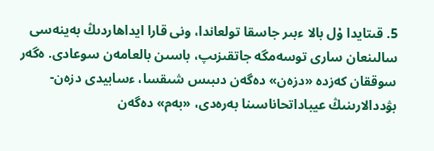5. قىتايدا ۇل بالا ءبىر جاسقا تولعاندا، ونى قارا ايداھاردىڭ بەينەسى سالىنعان سارى توسەمگە جاتقىزىپ، باسىن بالعامەن سوعادى. ەگەر سوققان كەزدە «دزەن» دەگەن دىبىس شىقسا، ءسابيدى دزەن-بۋددالارىنىڭ عيباداتحاناسىنا بەرەدى، «بەم» دەگەن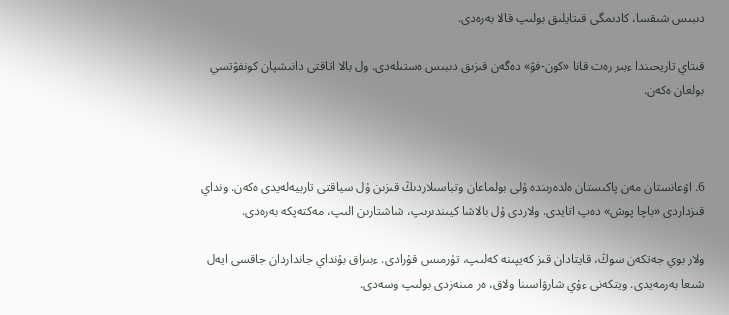دىبىس شىقسا، كادىمگى قىتايلىق بولىپ قالا بەرەدى.

قىتاي تاريحىندا ءبىر رەت قانا «كون-فۋ» دەگەن قىزىق دىبىس ەستىلەدى. ول بالا اتاقتى دانىشپان كونفۋتسي بولعان ەكەن.



6. اۋعانستان مەن پاكىستان ەلدەرىندە ۇلى بولماعان وتباسىلاردىڭ قىزىن ۇل سياقتى تاربيەلەيدى ەكەن. ونداي قىزداردى «باچا پوش» دەپ اتايدى. ولاردى ۇل بالاشا كيىندىرىپ، شاشتارىن الىپ، مەكتەپكە بەرەدى.

ولار بوي جەتكەن سوڭ، قايتادان قىز كەيپىنە كەلىپ، تۇرمىس قۇرادى. ءبىراق بۇنداي جانداردان جاقسى ايەل شىعا بەرمەيدى. ويتكەنى ءۇي شارۋاسىنا ولاق، ەر مىنەزدى بولىپ وسەدى.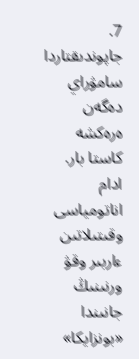7. جاپوندىقتاردا سامۋراي دەگەن ەرەكشە كاستا بار. ادام اناتومياسى وقىتىلاتىن ءاربىر وقۋ ورنىنىڭ جانىندا «بونزايكا»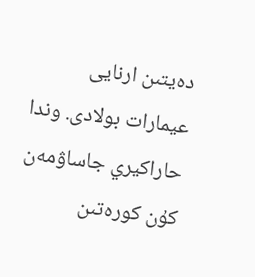دەيتىن ارنايى عيمارات بولادى. وندا حاراكيري جاساۋمەن كۇن كورەتىن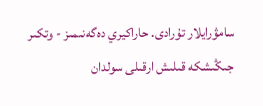سامۋرايلار تۇرادى. حاراكيري دەگەنىمىز - وتكىر جىڭىشكە قىلىش ارقىلى سولدان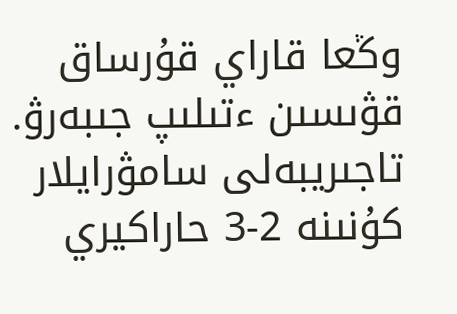وڭعا قاراي قۇرساق قۋىسىن ءتىلىپ جىبەرۋ. تاجىريبەلى سامۋرايلار كۇنىنە 2-3 حاراكيري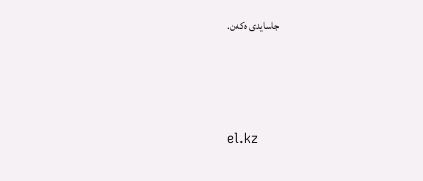جاسايدى ەكەن.



el.kz